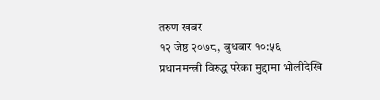तरुण खबर
१२ जेष्ठ २०७८, बुधबार १०:५६
प्रधानमन्त्री विरुद्ध परेका मुद्दामा भोलीदेखि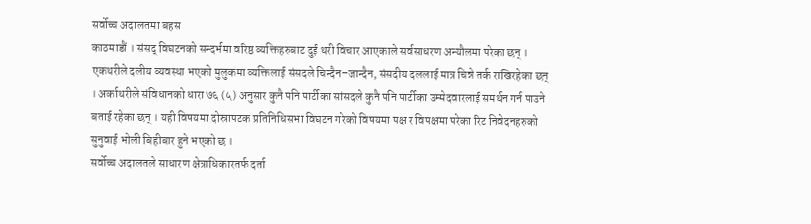सर्वोच्च अदालतमा बहस
काठमाडौं । संसद् विघटनको सन्दर्भमा वरिष्ठ व्यक्तिहरुबाट दुई थरी विचार आएकाले सर्वसाधरण अन्यौलमा परेका छन् । एकथरीले दलीय व्यवस्था भएको मुलुकमा व्यक्तिलाई संसदले चिन्दैन–जान्दैन, संसदीय दललाई मात्र चिन्ने तर्क राखिरहेका छन् । अर्काथरीले संविधानको धारा ७६ (५) अनुसार कुनै पनि पार्टीका सांसदले कुनै पनि पार्टीका उम्मेदवारलाई समर्थन गर्न पाउने बताई रहेका छन् । यही विषयमा दोस्रापटक प्रतिनिधिसभा विघटन गरेको विषयमा पक्ष र विपक्षमा परेका रिट निवेदनहरुको सुनुवाई भोली बिहीबार हुने भएको छ ।
सर्वोच्च अदालतले साधारण क्षेत्राधिकारतर्फ दर्ता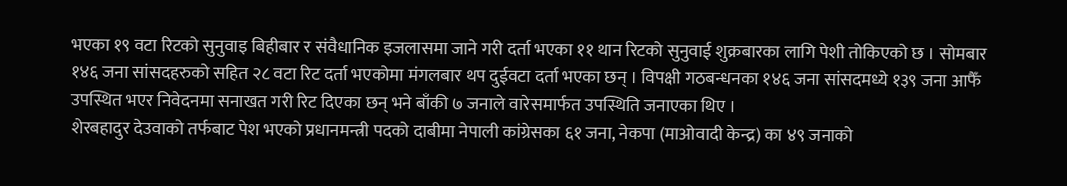भएका १९ वटा रिटको सुनुवाइ बिहीबार र संवैधानिक इजलासमा जाने गरी दर्ता भएका ११ थान रिटको सुनुवाई शुक्रबारका लागि पेशी तोकिएको छ । सोमबार १४६ जना सांसदहरुको सहित २८ वटा रिट दर्ता भएकोमा मंगलबार थप दुईवटा दर्ता भएका छन् । विपक्षी गठबन्धनका १४६ जना सांसदमध्ये १३९ जना आफैँ उपस्थित भएर निवेदनमा सनाखत गरी रिट दिएका छन् भने बाँकी ७ जनाले वारेसमार्फत उपस्थिति जनाएका थिए ।
शेरबहादुर देउवाको तर्फबाट पेश भएको प्रधानमन्त्री पदको दाबीमा नेपाली कांग्रेसका ६१ जना, नेकपा (माओवादी केन्द्र) का ४९ जनाको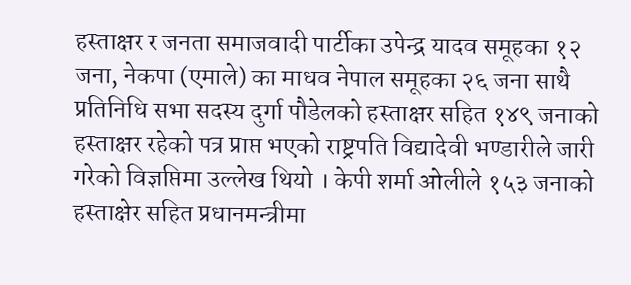हस्ताक्षर र जनता समाजवादी पार्टीका उपेन्द्र यादव समूहका १२ जना, नेकपा (एमाले) का माधव नेपाल समूहका २६ जना साथै प्रतिनिधि सभा सदस्य दुर्गा पौडेलको हस्ताक्षर सहित १४९ जनाको हस्ताक्षर रहेको पत्र प्राप्त भएको राष्ट्रपति विद्यादेवी भण्डारीले जारी गरेको विज्ञप्तिमा उल्लेख थियो । केपी शर्मा ओलीले १५३ जनाको हस्ताक्षेर सहित प्रधानमन्त्रीमा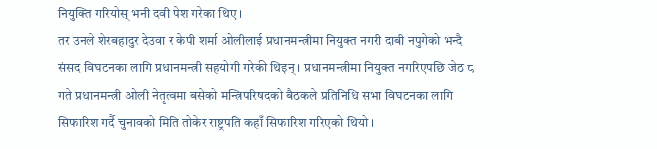नियुक्ति गरियोस् भनी दवी पेश गरेका थिए ।
तर उनले शेरबहादुर देउवा र केपी शर्मा ओलीलाई प्रधानमन्त्रीमा नियुक्त नगरी दाबी नपुगेको भन्दै संसद विघटनका लागि प्रधानमन्त्री सहयोगी गरेकी थिइन् । प्रधानमन्त्रीमा नियुक्त नगरिएपछि जेठ ८ गते प्रधानमन्त्री ओली नेतृत्वमा बसेको मन्त्रिपरिषदको बैठकले प्रतिनिधि सभा विघटनका लागि सिफारिश गर्दै चुनावको मिति तोकेर राष्ट्रपति कहाँ सिफारिश गरिएको थियो ।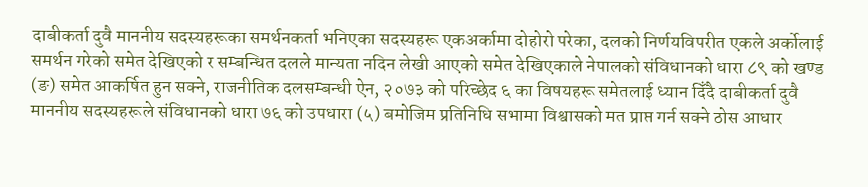दाबीकर्ता दुवै माननीय सदस्यहरूका समर्थनकर्ता भनिएका सदस्यहरू एकअर्कामा दोहोरो परेका, दलको निर्णयविपरीत एकले अर्कोलाई समर्थन गरेको समेत देखिएको र सम्बन्धित दलले मान्यता नदिन लेखी आएको समेत देखिएकाले नेपालको संविधानको धारा ८९ को खण्ड (ङ) समेत आकर्षित हुन सक्ने, राजनीतिक दलसम्बन्धी ऐन, २०७३ को परिच्छेद ६ का विषयहरू समेतलाई ध्यान दिँदै दाबीकर्ता दुवै माननीय सदस्यहरूले संविधानको धारा ७६ को उपधारा (५) बमोजिम प्रतिनिधि सभामा विश्वासको मत प्राप्त गर्न सक्ने ठोस आधार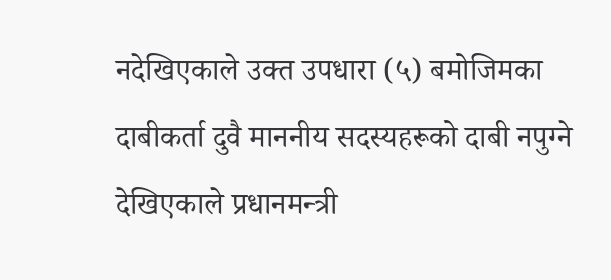नदेखिएकाले उक्त उपधारा (५) बमोजिमका दाबीकर्ता दुवै माननीय सदस्यहरूको दाबी नपुग्ने देखिएकाले प्रधानमन्त्री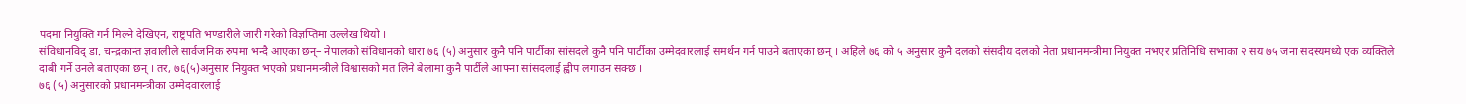पदमा नियुक्ति गर्न मिल्ने देखिएन, राष्ट्रपति भण्डारीले जारी गरेको विज्ञप्तिमा उल्लेख थियो ।
संविधानविद् डा. चन्द्रकान्त ज्ञवालीले सार्वजनिक रुपमा भन्दै आएका छन्– नेपालको संविधानको धारा ७६ (५) अनुसार कुनै पनि पार्टीका सांसदले कुनै पनि पार्टीका उम्मेदवारलाई समर्थन गर्न पाउने बताएका छन् । अहिले ७६ को ५ अनुसार कुनै दलको संसदीय दलको नेता प्रधानमन्त्रीमा नियुक्त नभएर प्रतिनिधि सभाका २ सय ७५ जना सदस्यमध्ये एक व्यक्तिले दाबी गर्ने उनले बताएका छन् । तर, ७६(५)अनुसार नियुक्त भएको प्रधानमन्त्रीले विश्वासको मत लिने बेलामा कुनै पार्टीले आफ्ना सांसदलाई ह्वीप लगाउन सक्छ ।
७६ (५) अनुसारको प्रधानमन्त्रीका उम्मेदवारलाई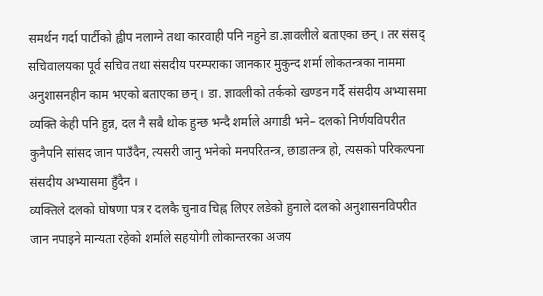समर्थन गर्दा पार्टीको ह्वीप नलाग्ने तथा कारवाही पनि नहुने डा.ज्ञावलीले बताएका छन् । तर संसद् सचिवालयका पूर्व सचिव तथा संसदीय परम्पराका जानकार मुकुन्द शर्मा लोकतन्त्रका नाममा अनुशासनहीन काम भएको बताएका छन् । डा. ज्ञावलीको तर्कको खण्डन गर्दै संसदीय अभ्यासमा व्यक्ति केही पनि हुन्न, दल नै सबै थोक हुन्छ भन्दै शर्माले अगाडी भने– दलको निर्णयविपरीत कुनैपनि सांसद जान पाउँदैन, त्यसरी जानु भनेको मनपरितन्त्र, छाडातन्त्र हो, त्यसको परिकल्पना संसदीय अभ्यासमा हुँदैन ।
व्यक्तिले दलको घोषणा पत्र र दलकै चुनाव चिह्न लिएर लडेको हुनाले दलको अनुशासनविपरीत जान नपाइने मान्यता रहेको शर्माले सहयोगी लोकान्तरका अजय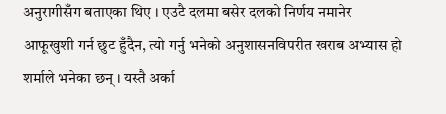अनुरागीसँग बताएका थिए । एउटै दलमा बसेर दलको निर्णय नमानेर आफूखुशी गर्न छुट हुँदैन, त्यो गर्नु भनेको अनुशासनविपरीत खराब अभ्यास हो शर्माले भनेका छन् । यस्तै अर्का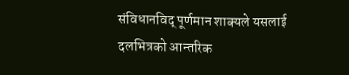संविधानविद् पूर्णमान शाक्यले यसलाई दलभित्रको आन्तरिक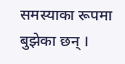समस्याका रूपमा बुझेका छन् ।